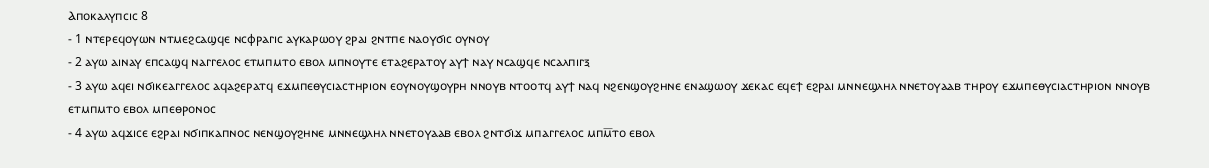Ⲁⲡⲟⲕⲁⲗⲩⲡⲥⲓⲥ 8
- 1 ⲛⲧⲉⲣⲉϥⲟⲩⲱⲛ ⲛⲧⲙⲉϩⲥⲁϣϥⲉ ⲛⲥⲫⲣⲁⲅⲓⲥ ⲁⲩⲕⲁⲣⲱⲟⲩ ϩⲣⲁⲓ ϩⲛⲧⲡⲉ ⲛⲁⲟⲩϭⲓⲥ ⲟⲩⲛⲟⲩ
- 2 ⲁⲩⲱ ⲁⲓⲛⲁⲩ ⲉⲡⲥⲁϣϥ ⲛⲁⲅⲅⲉⲗⲟⲥ ⲉⲧⲙⲡⲙⲧⲟ ⲉⲃⲟⲗ ⲙⲡⲛⲟⲩⲧⲉ ⲉⲧⲁϩⲉⲣⲁⲧⲟⲩ ⲁⲩϯ ⲛⲁⲩ ⲛⲥⲁϣϥⲉ ⲛⲥⲁⲗⲡⲓⲅⲝ
- 3 ⲁⲩⲱ ⲁϥⲉⲓ ⲛϭⲓⲕⲉⲁⲅⲅⲉⲗⲟⲥ ⲁϥⲁϩⲉⲣⲁⲧϥ ⲉϫⲙⲡⲉⲑⲩⲥⲓⲁⲥⲧⲏⲣⲓⲟⲛ ⲉⲟⲩⲛⲟⲩϣⲟⲩⲣⲏ ⲛⲛⲟⲩⲃ ⲛⲧⲟⲟⲧϥ ⲁⲩϯ ⲛⲁϥ ⲛϩⲉⲛϣⲟⲩϩⲏⲛⲉ ⲉⲛⲁϣⲱⲟⲩ ϫⲉⲕⲁⲥ ⲉϥⲉϯ ⲉϩⲣⲁⲓ ⲙⲛⲛⲉϣⲗⲏⲗ ⲛⲛⲉⲧⲟⲩⲁⲁⲃ ⲧⲏⲣⲟⲩ ⲉϫⲙⲡⲉⲑⲩⲥⲓⲁⲥⲧⲏⲣⲓⲟⲛ ⲛⲛⲟⲩⲃ ⲉⲧⲙⲡⲙⲧⲟ ⲉⲃⲟⲗ ⲙⲡⲉⲑⲣⲟⲛⲟⲥ
- 4 ⲁⲩⲱ ⲁϥϫⲓⲥⲉ ⲉϩⲣⲁⲓ ⲛϭⲓⲡⲕⲁⲡⲛⲟⲥ ⲛⲉⲛϣⲟⲩϩⲏⲛⲉ ⲙⲛⲛⲉϣⲗⲏⲗ ⲛⲛⲉⲧⲟⲩⲁⲁⲃ ⲉⲃⲟⲗ ϩⲛⲧϭⲓϫ ⲙⲡⲁⲅⲅⲉⲗⲟⲥ ⲙⲡⲙ̅ⲧⲟ ⲉⲃⲟⲗ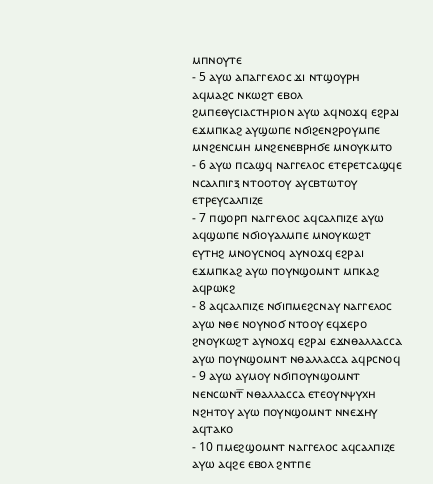ⲙⲡⲛⲟⲩⲧⲉ
- 5 ⲁⲩⲱ ⲁⲡⲁⲅⲅⲉⲗⲟⲥ ϫⲓ ⲛⲧϣⲟⲩⲣⲏ ⲁϥⲙⲁϩⲥ ⲛⲕⲱϩⲧ ⲉⲃⲟⲗ ϩⲙⲡⲉⲑⲩⲥⲓⲁⲥⲧⲏⲣⲓⲟⲛ ⲁⲩⲱ ⲁϥⲛⲟϫϥ ⲉϩⲣⲁⲓ ⲉϫⲙⲡⲕⲁϩ ⲁⲩϣⲱⲡⲉ ⲛϭⲓϩⲉⲛϩⲣⲟⲩⲙⲡⲉ ⲙⲛϩⲉⲛⲥⲙⲏ ⲙⲛϩⲉⲛⲉⲃⲣⲏϭⲉ ⲙⲛⲟⲩⲕⲙⲧⲟ
- 6 ⲁⲩⲱ ⲡⲥⲁϣϥ ⲛⲁⲅⲅⲉⲗⲟⲥ ⲉⲧⲉⲣⲉⲧⲥⲁϣϥⲉ ⲛⲥⲁⲗⲡⲓⲅⲝ ⲛⲧⲟⲟⲧⲟⲩ ⲁⲩⲥⲃⲧⲱⲧⲟⲩ ⲉⲧⲣⲉⲩⲥⲁⲗⲡⲓⲍⲉ
- 7 ⲡϣⲟⲣⲡ ⲛⲁⲅⲅⲉⲗⲟⲥ ⲁϥⲥⲁⲗⲡⲓⲍⲉ ⲁⲩⲱ ⲁϥϣⲱⲡⲉ ⲛϭⲓⲟⲩⲁⲗⲙⲡⲉ ⲙⲛⲟⲩⲕⲱϩⲧ ⲉⲩⲧⲏϩ ⲙⲛⲟⲩⲥⲛⲟϥ ⲁⲩⲛⲟϫϥ ⲉϩⲣⲁⲓ ⲉϫⲙⲡⲕⲁϩ ⲁⲩⲱ ⲡⲟⲩⲛϣⲟⲙⲛⲧ ⲙⲡⲕⲁϩ ⲁϥⲣⲱⲕϩ
- 8 ⲁϥⲥⲁⲗⲡⲓⲍⲉ ⲛϭⲓⲡⲙⲉϩⲥⲛⲁⲩ ⲛⲁⲅⲅⲉⲗⲟⲥ ⲁⲩⲱ ⲛⲑⲉ ⲛⲟⲩⲛⲟϭ ⲛⲧⲟⲟⲩ ⲉϥϫⲉⲣⲟ ϩⲛⲟⲩⲕⲱϩⲧ ⲁⲩⲛⲟϫϥ ⲉϩⲣⲁⲓ ⲉϫⲛⲑⲁⲗⲗⲁⲥⲥⲁ ⲁⲩⲱ ⲡⲟⲩⲛϣⲟⲙⲛⲧ ⲛⲑⲁⲗⲗⲁⲥⲥⲁ ⲁϥⲣⲥⲛⲟϥ
- 9 ⲁⲩⲱ ⲁⲩⲙⲟⲩ ⲛϭⲓⲡⲟⲩⲛϣⲟⲙⲛⲧ ⲛⲉⲛⲥⲱⲛⲧ̅ ⲛⲑⲁⲗⲗⲁⲥⲥⲁ ⲉⲧⲉⲟⲩⲛⲯⲩⲭⲏ ⲛϩⲏⲧⲟⲩ ⲁⲩⲱ ⲡⲟⲩⲛϣⲟⲙⲛⲧ ⲛⲛⲉϫⲏⲩ ⲁϥⲧⲁⲕⲟ
- 10 ⲡⲙⲉϩϣⲟⲙⲛⲧ ⲛⲁⲅⲅⲉⲗⲟⲥ ⲁϥⲥⲁⲗⲡⲓⲍⲉ ⲁⲩⲱ ⲁϥϩⲉ ⲉⲃⲟⲗ ϩⲛⲧⲡⲉ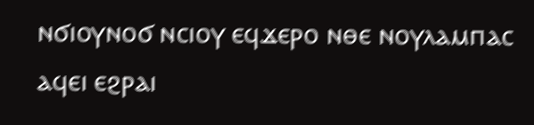ⲛϭⲓⲟⲩⲛⲟϭ ⲛⲥⲓⲟⲩ ⲉϥϫⲉⲣⲟ ⲛⲑⲉ ⲛⲟⲩⲗⲁⲙⲡⲁⲥ ⲁϥⲉⲓ ⲉϩⲣⲁⲓ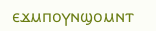ⲉϫⲙⲡⲟⲩⲛϣⲟⲙⲛⲧ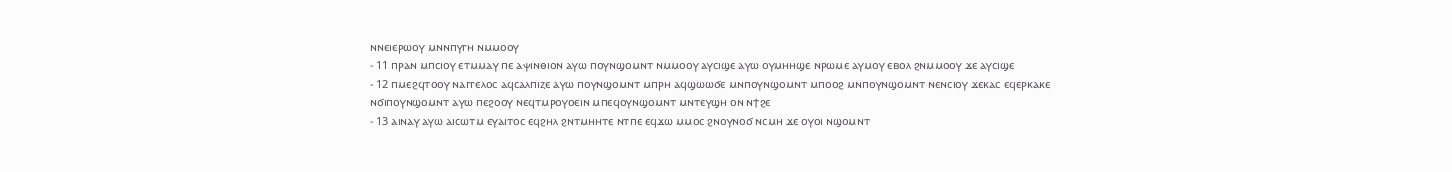ⲛⲛⲉⲓⲉⲣⲱⲟⲩ ⲙⲛⲛⲡⲩⲅⲏ ⲛⲙⲙⲟⲟⲩ
- 11 ⲡⲣⲁⲛ ⲙⲡⲥⲓⲟⲩ ⲉⲧⲙⲙⲁⲩ ⲡⲉ ⲁⲯⲓⲛⲑⲓⲟⲛ ⲁⲩⲱ ⲡⲟⲩⲛϣⲟⲙⲛⲧ ⲛⲙⲙⲟⲟⲩ ⲁⲩⲥⲓϣⲉ ⲁⲩⲱ ⲟⲩⲙⲏⲏϣⲉ ⲛⲣⲱⲙⲉ ⲁⲩⲙⲟⲩ ⲉⲃⲟⲗ ϩⲛⲙⲙⲟⲟⲩ ϫⲉ ⲁⲩⲥⲓϣⲉ
- 12 ⲡⲙⲉϩϥⲧⲟⲟⲩ ⲛⲁⲅⲅⲉⲗⲟⲥ ⲁϥⲥⲁⲗⲡⲓⲍⲉ ⲁⲩⲱ ⲡⲟⲩⲛϣⲟⲙⲛⲧ ⲙⲡⲣⲏ ⲁϥϣⲱⲱϭⲉ ⲙⲛⲡⲟⲩⲛϣⲟⲙⲛⲧ ⲙⲡⲟⲟϩ ⲙⲛⲡⲟⲩⲛϣⲟⲙⲛⲧ ⲛⲉⲛⲥⲓⲟⲩ ϫⲉⲕⲁⲥ ⲉϥⲉⲣⲕⲁⲕⲉ ⲛϭⲓⲡⲟⲩⲛϣⲟⲙⲛⲧ ⲁⲩⲱ ⲡⲉϩⲟⲟⲩ ⲛⲉϥⲧⲙⲣⲟⲩⲟⲉⲓⲛ ⲙⲡⲉϥⲟⲩⲛϣⲟⲙⲛⲧ ⲙⲛⲧⲉⲩϣⲏ ⲟⲛ ⲛϯϩⲉ
- 13 ⲁⲓⲛⲁⲩ ⲁⲩⲱ ⲁⲓⲥⲱⲧⲙ ⲉⲩⲁⲓⲧⲟⲥ ⲉϥϩⲏⲗ ϩⲛⲧⲙⲏⲏⲧⲉ ⲛⲧⲡⲉ ⲉϥϫⲱ ⲙⲙⲟⲥ ϩⲛⲟⲩⲛⲟϭ ⲛⲥⲙⲏ ϫⲉ ⲟⲩⲟⲓ ⲛϣⲟⲙⲛⲧ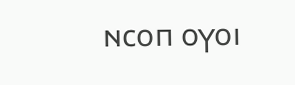ⲛⲥⲟⲡ ⲟⲩⲟⲓ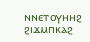ⲛⲛⲉⲧⲟⲩⲏⲏϩ ϩⲓϫⲙⲡⲕⲁϩ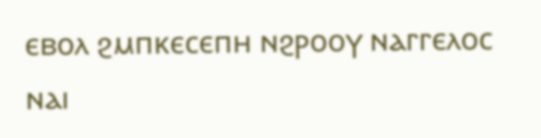ⲉⲃⲟⲗ ϩⲙⲡⲕⲉⲥⲉⲡⲏ ⲛϩⲣⲟⲟⲩ ⲛⲁⲅⲅⲉⲗⲟⲥ ⲛⲁⲓ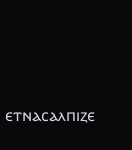ⲉⲧⲛⲁⲥⲁⲗⲡⲓⲍⲉ